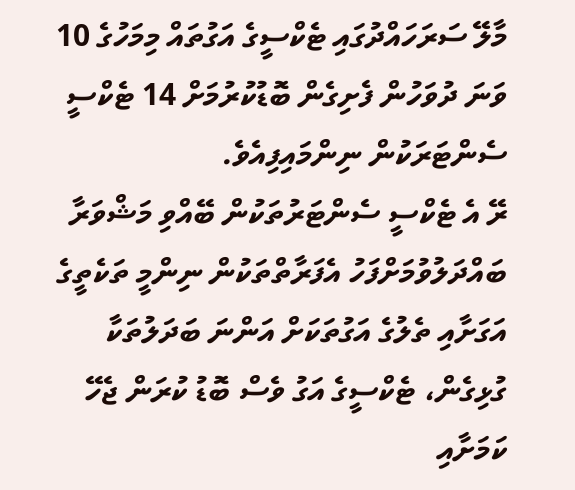މާލޭ ސަރަހައްދުގައި ޓެކްސީގެ އަގުތައް މިމަހުގެ 10 ވަނަ ދުވަހުން ފެށިގެން ބޮޑުކުރުމަށް 14 ޓެކްސީ ސެންޓަރަކުން ނިންމައިފިއެވެ.
ރޭ އެ ޓެކްސީ ސެންޓަރުތަކުން ބޭއްވި މަޝްވަރާ ބައްދަލުވުމަށްފަހު އެފަރާތްތަކުން ނިންމީ ތަކެތީގެ އަގަށާއި ތެލުގެ އަގުތަކަށް އަންނަ ބަދަލުތަކާ ގުޅިގެން، ޓެކްސީގެ އަގު ވެސް ބޮޑު ކުރަން ޖެހޭ ކަމަށާއި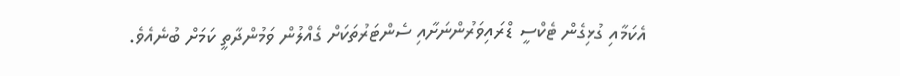އެކަމާއި ގުޅިގެން ޓެކްސީ ޑްރައިވަރުންނަށާއި ސެންޓަރުތަކަށް ގެއްލުން ވަމުންދާތީ ކަމަށް ބުނެއެވެ.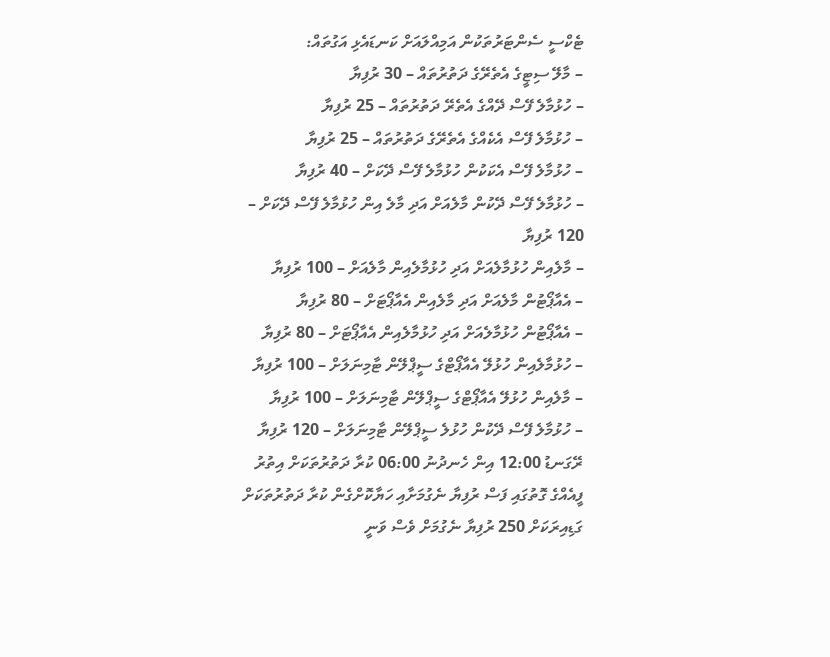ޓެކްސީ ސެންޓަރުތަކުން އަމިއްލައަށް ކަނޑައެޅި އަގުތައް:
– މާލޭ ސިޓީގެ އެތެރޭގެ ދަތުރުތައް – 30 ރުފިޔާ
– ހުޅުމާލެ ފޭސް ދޭއްގެ އެތެރޭ ދަތުރުތައް – 25 ރުފިޔާ
– ހުޅުމާލެ ފޭސް އެކެއްގެ އެތެރޭގެ ދަތުރުތައް – 25 ރުފިޔާ
– ހުޅުމާލެ ފޭސް އެކަކުން ހުޅުމާލެ ފޭސް ދޭކަށް – 40 ރުފިޔާ
– ހުޅުމާލެ ފޭސް ދޭކުން މާލެއަށް އަދި މާލެ އިން ހުޅުމާލެ ފޭސް ދޭކަށް – 120 ރުފިޔާ
– މާލެއިން ހުޅުމާލެއަށް އަދި ހުޅުމާލެއިން މާލެއަށް – 100 ރުފިޔާ
– އެއާޕޯޓުން މާލެއަށް އަދި މާލެއިން އެއާޕޯޓަށް – 80 ރުފިޔާ
– އެއާޕޯޓުން ހުޅުމާލެއަށް އަދި ހުޅުމާލެއިން އެއާޕޯޓަށް – 80 ރުފިޔާ
– ހުޅުމާލެއިން ހުޅުލޭ އެއާޕޯޓްގެ ސީޕްލޭން ޓާމިނަލަށް – 100 ރުފިޔާ
– މާލެއިން ހުޅުލޭ އެއާޕޯޓްގެ ސީޕްލޭން ޓާމިނަލަށް – 100 ރުފިޔާ
– ހުޅުމާލެ ފޭސް ދޭކުން ހުޅުލެ ސީޕްލޭން ޓާމިނަލަށް – 120 ރުފިޔާ
ރޭގަނޑު 12:00 އިން ހެނދުނު 06:00 ކުރާ ދަތުރުތަކަށް އިތުރު ފީއެއްގެ ގޮތުގައި ފަސް ރުފިޔާ ނެގުމަށާއި ހަޔާކޮށްގެން ކުރާ ދަތުރުތަކަށް ގަޑިއިރަކަށް 250 ރުފިޔާ ނެގުމަށް ވެސް ވަނީ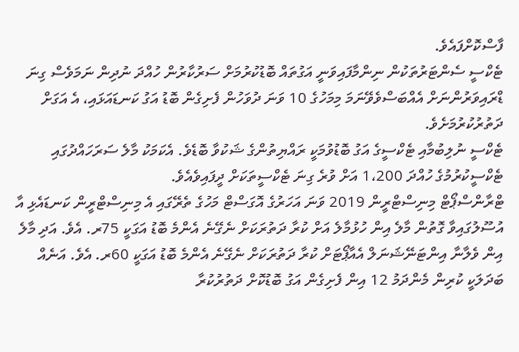ފާސްކޮށްފައެވެ.
ޓެކްސީ ސެންޓަރުތަކުން ނިންމާފައިވަނީ އަގުތައް ބޮޑުކުރުމަށް ސަރުކާރުން ހުއްދަ ނުދިން ނަމަވެސް ގިނަ ޑްރައިވަރުންނަށް އެއްބަސްވެވޭނަމަ މިމަހުގެ 10 ވަނަ ދުވަހުން ފެށިގެން ބޮޑު އަގު ކަނޑައަޅައި، އެ އަގަށް ދަތުރުކުރުމަށެވެ.
ޓެކްސީ ނުލިބުމާއި ޓެކްސީގެ އަގު ބޮޑުވުމަކީ ރައްޔިތުންގެ ޝަކުވާ ބޮޑެވެ. އެކަމަކު މާލެ ސަރަހައްދުގައި ޓެކްސީކުރުމުގެ ހުއްދަ 1،200 އަށް ވުރެ ގިނަ ޓެކްސީތަކަށް ދީފައިވެއެވެ.
ޓްރާންސްޕޯޓް މިނިސްޓްރީން 2019 ވަނަ އަހަރުގެ އޮގަސްޓް މަހުގެ ތެރޭގައި އެ މިނިސްޓްރީން ކަނޑައެޅި އާ އުސޫލުގައިވާ ގޮތުން މާލެ އިން ހުޅުމާލެ އަށް ކުރާ ދަތުރަކަށް ނެގޭނެ އެންމެ ބޮޑު އަގަކީ 75ރ. އެވެ. އަދި މާލެ އިން ވެލާނާ އިންޓަނޭޝަނަލް އެއާޕޯޓަށް ކުރާ ދަތުރަކަށް ނެގޭނެ އެންމެ ބޮޑު އަގަކީ 60ރ. އެވެ. އަނެއް ބަދަލަކީ ކުރިން މެންދަމު 12 އިން ފެށިގެން އަގު ބޮޑުކޮށް ދަތުރުކުރާ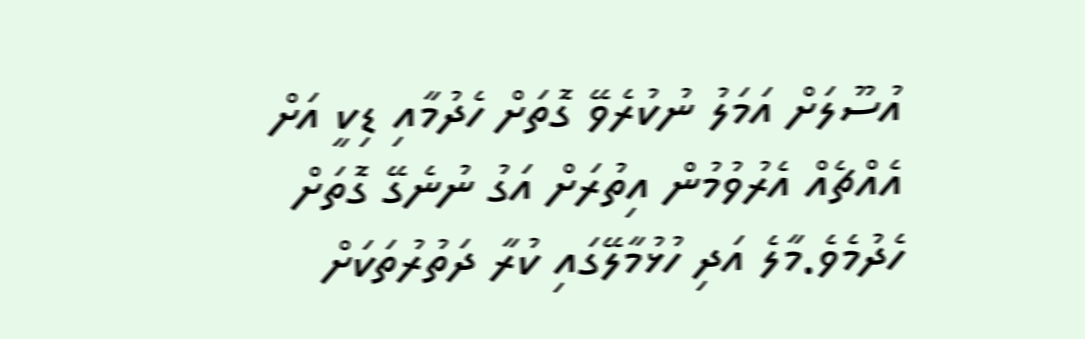އުސޫލަށް އަމަލު ނުކުރެވޭ ގޮތަށް ހެދުމާއި ޑިކީ އަށް އެއްޗެއް އެރުވުމުން އިތުރަށް އަގު ނުނެގޭ ގޮތަށް ހެދުމެވެ.މާލެ އަދި ހުޅުމާލޭގައި ކުރާ ދަތުރުތަކަށް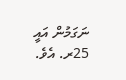ނަގަމުން އައީ 25ރ. އެވެ.